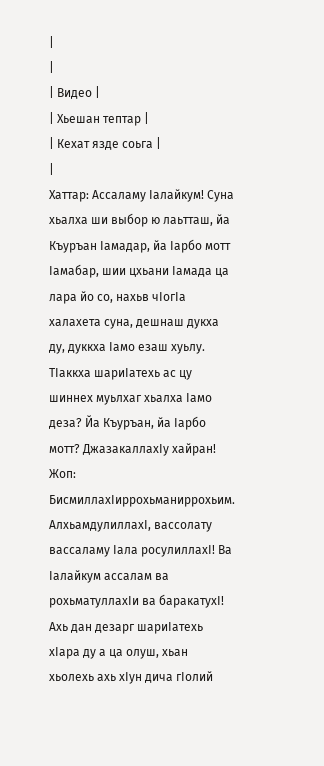|
|
| Видео |
| Хьешан тептар |
| Кехат язде соьга |
|
Хаттар: Ассаламу Iалайкум! Суна хьалха ши выбор ю лаьтташ, йа Къуръан Iамадар, йа Iарбо мотт Iамабар, шии цхьани Iамада ца лара йо со, нахьв чIогIа халахета суна, дешнаш дукха ду, дуккха Iамо езаш хуьлу. ТIаккха шариIатехь ас цу шиннех муьлхаг хьалха Iамо деза? Йа Къуръан, йа Iарбо мотт? ДжазакаллахIу хайран!
Жоп: БисмиллахIиррохьманиррохьим. АлхьамдулиллахI, вассолату вассаламу Iала росулиллахI! Ва Iалайкум ассалам ва рохьматуллахIи ва баракатухI! Ахь дан дезарг шариIатехь хIара ду а ца олуш, хьан хьолехь ахь хIун дича гIолий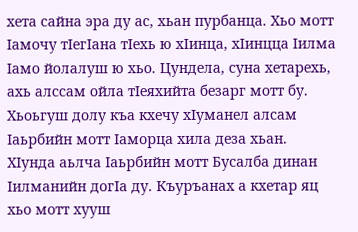хета сайна эра ду ас, хьан пурбанца. Хьо мотт Iамочу тIегIана тIехь ю хIинца, хIинцца Iилма Iамо йолалуш ю хьо. Цундела, суна хетарехь, ахь алссам ойла тIеяхийта безарг мотт бу. Хьоьгуш долу къа кхечу хIуманел алсам Iаьрбийн мотт Iаморца хила деза хьан. ХIунда аьлча Iаьрбийн мотт Бусалба динан Iилманийн догIа ду. Къуръанах а кхетар яц хьо мотт хууш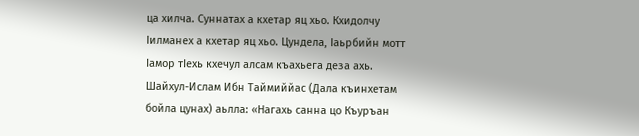ца хилча. Суннатах а кхетар яц хьо. Кхидолчу Iилманех а кхетар яц хьо. Цундела, Iаьрбийн мотт Iамор тIехь кхечул алсам къахьега деза ахь. Шайхул-Ислам Ибн Таймиййас (Дала къинхетам бойла цунах) аьлла: «Нагахь санна цо Къуръан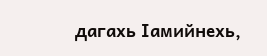дагахь Iамийнехь,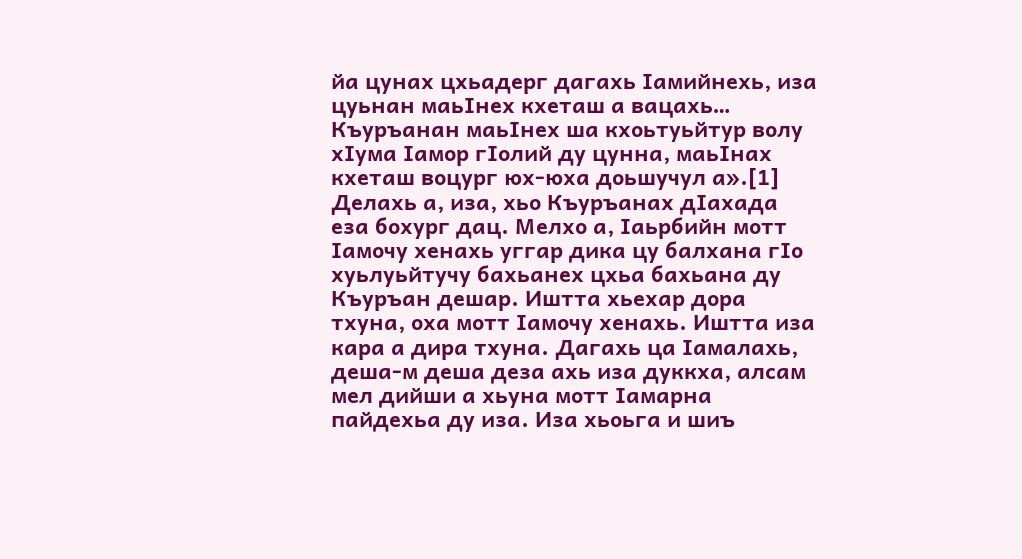йа цунах цхьадерг дагахь Iамийнехь, иза цуьнан маьIнех кхеташ а вацахь… Къуръанан маьIнех ша кхоьтуьйтур волу хIума Iамор гIолий ду цунна, маьIнах кхеташ воцург юх-юха доьшучул а».[1] Делахь а, иза, хьо Къуръанах дIахада еза бохург дац. Мелхо а, Iаьрбийн мотт Iамочу хенахь уггар дика цу балхана гIо хуьлуьйтучу бахьанех цхьа бахьана ду Къуръан дешар. Иштта хьехар дора тхуна, оха мотт Iамочу хенахь. Иштта иза кара а дира тхуна. Дагахь ца Iамалахь, деша-м деша деза ахь иза дуккха, алсам мел дийши а хьуна мотт Iамарна пайдехьа ду иза. Иза хьоьга и шиъ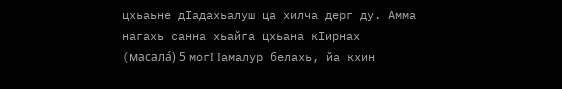цхьаьне дIадахьалуш ца хилча дерг ду. Амма нагахь санна хьайга цхьана кIирнах (масала́) 5 могI Iамалур белахь, йа кхин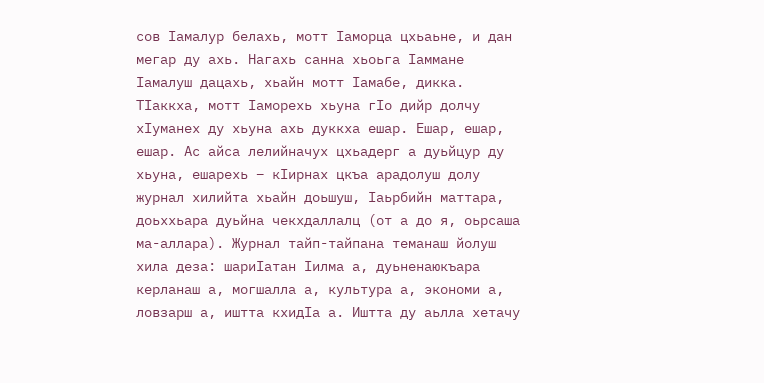сов Iамалур белахь, мотт Iаморца цхьаьне, и дан мегар ду ахь. Нагахь санна хьоьга Iаммане Iамалуш дацахь, хьайн мотт Iамабе, дикка. ТIаккха, мотт Iаморехь хьуна гIо дийр долчу хIуманех ду хьуна ахь дуккха ешар. Ешар, ешар, ешар. Ас айса лелийначух цхьадерг а дуьйцур ду хьуна, ешарехь – кIирнах цкъа арадолуш долу журнал хилийта хьайн доьшуш, Iаьрбийн маттара, доьххьара дуьйна чекхдаллалц (от а до я, оьрсаша ма-аллара). Журнал тайп-тайпана теманаш йолуш хила деза: шариIатан Iилма а, дуьненаюкъара керланаш а, могшалла а, культура а, экономи а, ловзарш а, иштта кхидIа а. Иштта ду аьлла хетачу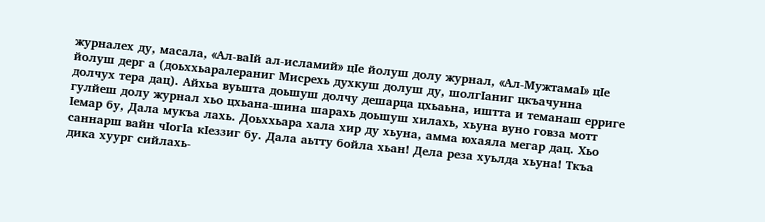журналех ду, масала, «Ал-ваIй ал-исламий» цIе йолуш долу журнал, «Ал-МужтамаI» цIе йолуш дерг а (доьххьаралераниг Мисрехь духкуш долуш ду, шолгIаниг цкъачунна долчух тера дац). Айхьа вуьшта доьшуш долчу дешарца цхьаьна, иштта и теманаш ерриге гулйеш долу журнал хьо цхьана-шина шарахь доьшуш хилахь, хьуна вуно говза мотт Iемар бу, Дала мукъа лахь. Доьххьара хала хир ду хьуна, амма юхаяла мегар дац. Хьо саннарш вайн чIогIа кIеззиг бу. Дала аьтту бойла хьан! Дела реза хуьлда хьуна! Ткъа дика хуург сийлахь-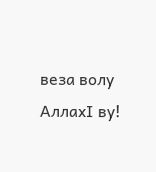веза волу АллахI ву!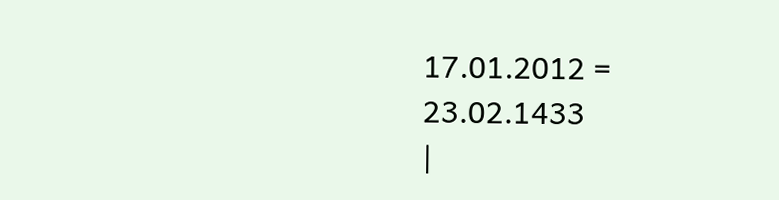17.01.2012 = 23.02.1433
|